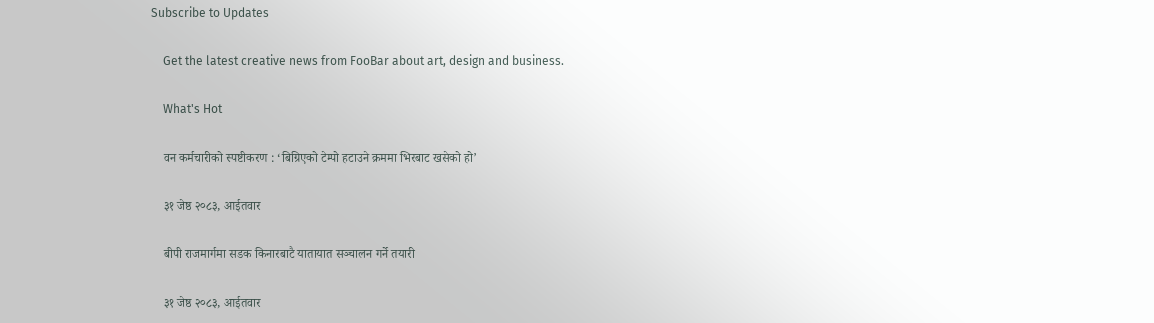Subscribe to Updates

    Get the latest creative news from FooBar about art, design and business.

    What's Hot

    वन कर्मचारीको स्पष्टीकरण : ‘बिग्रिएको टेम्पो हटाउने क्रममा भिरबाट खसेको हो’

    ३१ जेष्ठ २०८३, आईतवार

    बीपी राजमार्गमा सडक किनारबाटै यातायात सञ्चालन गर्ने तयारी

    ३१ जेष्ठ २०८३, आईतवार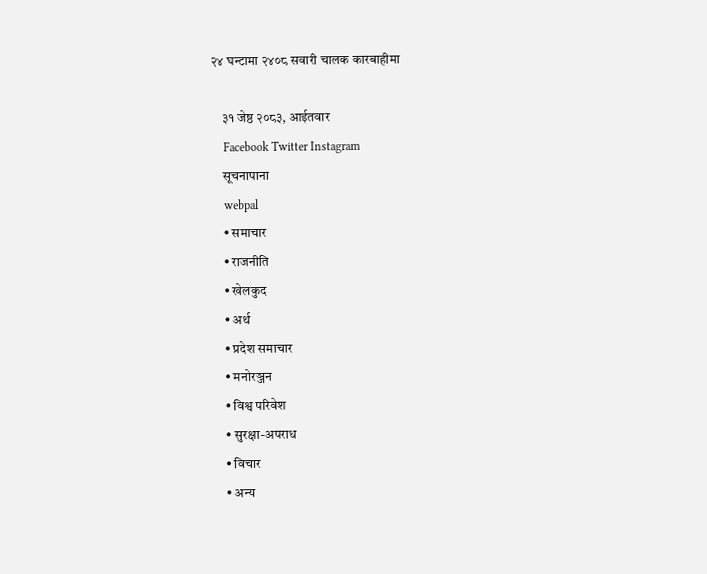२४ घन्टामा २४०८ सवारी चालक कारबाहीमा

    ३१ जेष्ठ २०८३, आईतवार
    Facebook Twitter Instagram
    सूचनापाना
    webpal
    • समाचार
    • राजनीति
    • खेलकुद
    • अर्थ
    • प्रदेश समाचार
    • मनोरञ्जन
    • विश्व परिवेश
    • सुरक्षा-अपराध
    • विचार
    • अन्य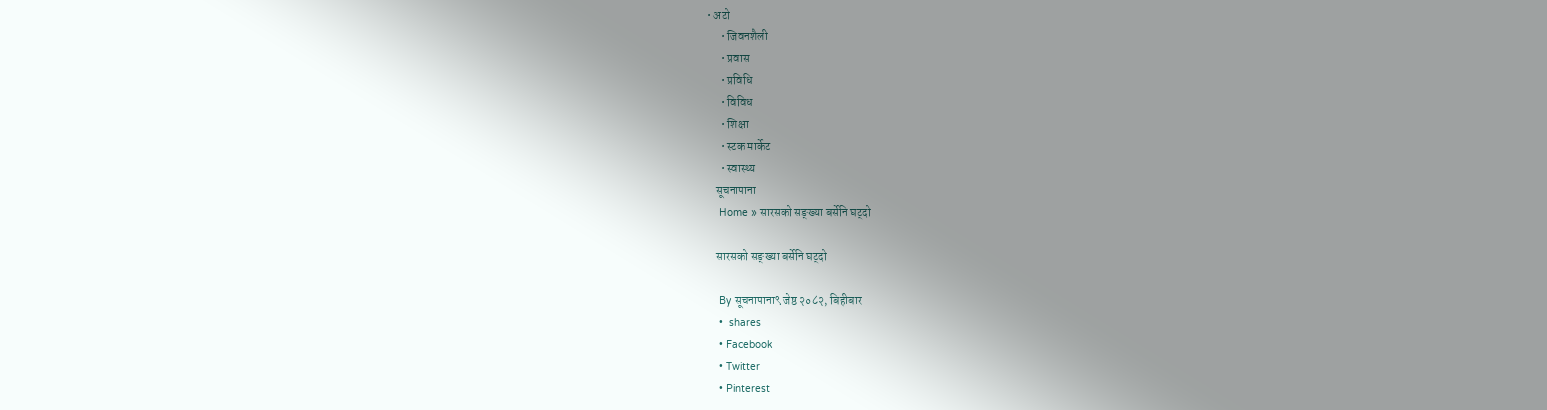• अटो
      • जिवनशैली
      • प्रवास
      • प्रविधि
      • विविध
      • शिक्षा
      • स्टक मार्केट
      • स्वास्थ्य
    सूचनापाना
    Home » सारसको सङ्ख्या बर्सेनि घट्दो

    सारसको सङ्ख्या बर्सेनि घट्दो

    By सूचनापाना९ जेष्ठ २०८२, बिहीबार
    •  shares
    • Facebook
    • Twitter
    • Pinterest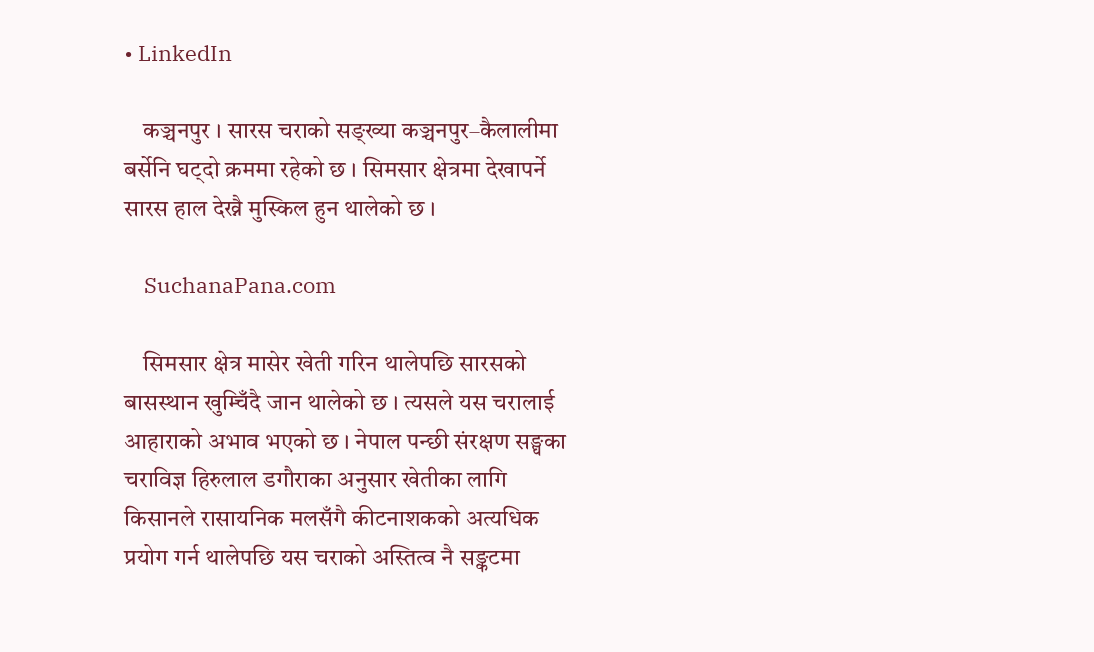• LinkedIn

    कञ्चनपुर । सारस चराको सङ्ख्या कञ्चनपुर–कैलालीमा बर्सेनि घट्दो क्रममा रहेको छ । सिमसार क्षेत्रमा देखापर्ने सारस हाल देख्नै मुस्किल हुन थालेको छ ।

    SuchanaPana.com

    सिमसार क्षेत्र मासेर खेती गरिन थालेपछि सारसको बासस्थान खुम्चिँदै जान थालेको छ । त्यसले यस चरालाई आहाराको अभाव भएको छ । नेपाल पन्छी संरक्षण सङ्घका चराविज्ञ हिरुलाल डगौराका अनुसार खेतीका लागि किसानले रासायनिक मलसँगै कीटनाशकको अत्यधिक प्रयोग गर्न थालेपछि यस चराको अस्तित्व नै सङ्कटमा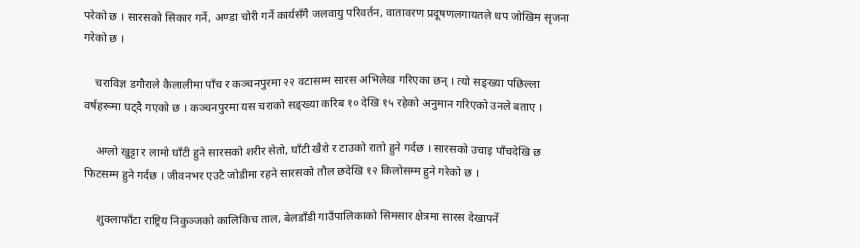परेको छ । सारसको सिकार गर्ने, अण्डा चोरी गर्ने कार्यसँगै जलवायु परिवर्तन, वातावरण प्रदूषणलगायतले थप जोखिम सृजना गरेको छ ।

    चराविज्ञ डगौराले कैलालीमा पाँच र कञ्चनपुरमा २२ वटासम्म सारस अभिलेख गरिएका छन् । त्यो सङ्ख्या पछिल्ला वर्षहरूमा घट्दै गएको छ । कञ्चनपुरमा यस चराको सङ्ख्या करिब १० देखि १५ रहेको अनुमान गरिएको उनले बताए ।

    अग्लो खुट्टा र लामो घाँटी हुने सारसको शरीर सेतो, घाँटी खैरो र टाउको रातो हुने गर्दछ । सारसको उचाइ पाँचदेखि छ फिटसम्म हुने गर्दछ । जीवनभर एउटै जोडीमा रहने सारसको तौल छदेखि १२ किलोसम्म हुने गरेको छ ।

    शुक्लाफाँटा राष्ट्रिय निकुञ्जको कालिकिच ताल, बेलडाँडी गाउँपालिकाको सिमसार क्षेत्रमा सारस देखापर्ने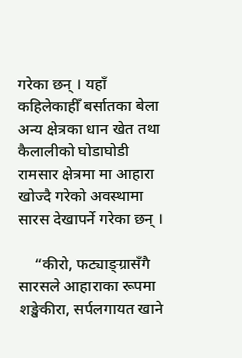गरेका छन् । यहाँ कहिलेकाहीँ बर्सातका बेला अन्य क्षेत्रका धान खेत तथा कैलालीको घोडाघोडी रामसार क्षेत्रमा मा आहारा खोज्दै गरेको अवस्थामा सारस देखापर्ने गरेका छन् ।

    “कीरो, फट्याङ्ग्रासँगै सारसले आहाराका रूपमा शङ्खेकीरा, सर्पलगायत खाने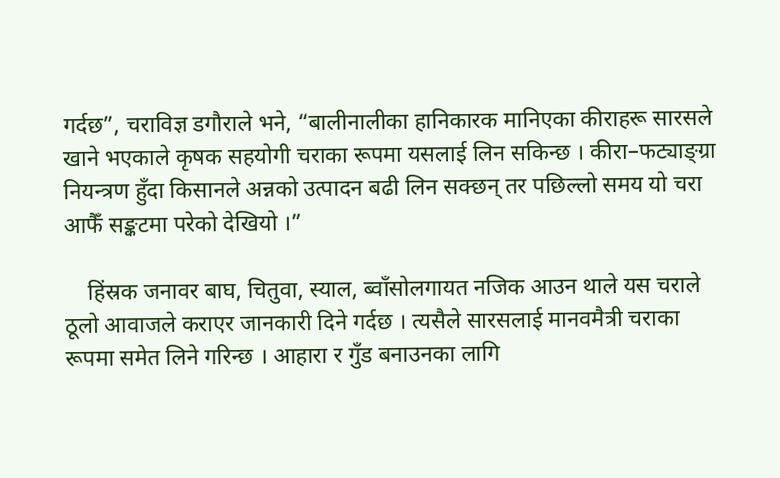गर्दछ”, चराविज्ञ डगौराले भने, “बालीनालीका हानिकारक मानिएका कीराहरू सारसले खाने भएकाले कृषक सहयोगी चराका रूपमा यसलाई लिन सकिन्छ । कीरा–फट्याङ्ग्रा नियन्त्रण हुँदा किसानले अन्नको उत्पादन बढी लिन सक्छन् तर पछिल्लो समय यो चरा आफैँ सङ्कटमा परेको देखियो ।”

    हिंस्रक जनावर बाघ, चितुवा, स्याल, ब्वाँसोलगायत नजिक आउन थाले यस चराले ठूलो आवाजले कराएर जानकारी दिने गर्दछ । त्यसैले सारसलाई मानवमैत्री चराका रूपमा समेत लिने गरिन्छ । आहारा र गुँड बनाउनका लागि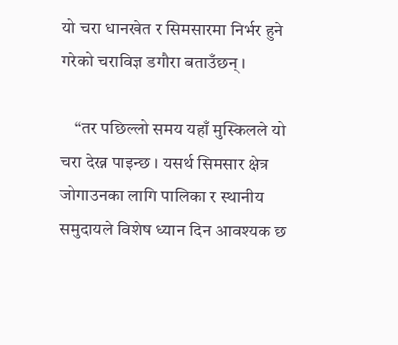यो चरा धानखेत र सिमसारमा निर्भर हुने गरेको चराविज्ञ डगौरा बताउँछन् ।

    “तर पछिल्लो समय यहाँ मुस्किलले यो चरा देख्न पाइन्छ । यसर्थ सिमसार क्षेत्र जोगाउनका लागि पालिका र स्थानीय समुदायले विशेष ध्यान दिन आवश्यक छ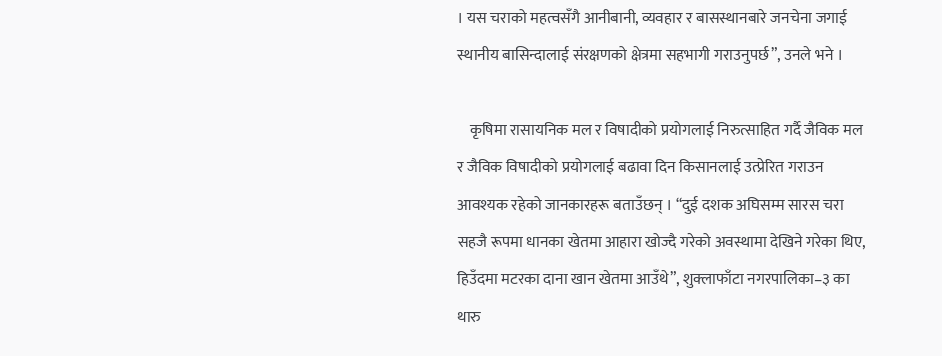। यस चराको महत्वसँगै आनीबानी, व्यवहार र बासस्थानबारे जनचेना जगाई स्थानीय बासिन्दालाई संरक्षणको क्षेत्रमा सहभागी गराउनुपर्छ”, उनले भने ।

    कृषिमा रासायनिक मल र विषादीको प्रयोगलाई निरुत्साहित गर्दै जैविक मल र जैविक विषादीको प्रयोगलाई बढावा दिन किसानलाई उत्प्रेरित गराउन आवश्यक रहेको जानकारहरू बताउँछन् । “दुई दशक अघिसम्म सारस चरा सहजै रूपमा धानका खेतमा आहारा खोज्दै गरेको अवस्थामा देखिने गरेका थिए, हिउँदमा मटरका दाना खान खेतमा आउँथे”, शुक्लाफाँटा नगरपालिका–३ का थारु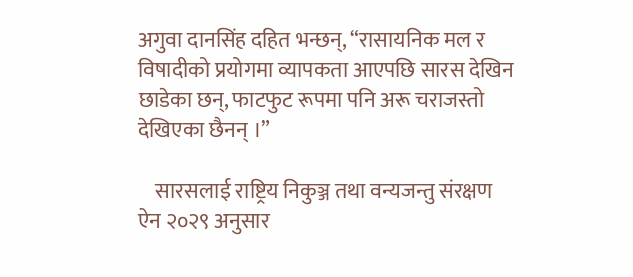अगुवा दानसिंह दहित भन्छन्, “रासायनिक मल र विषादीको प्रयोगमा व्यापकता आएपछि सारस देखिन छाडेका छन्, फाटफुट रूपमा पनि अरू चराजस्तो देखिएका छैनन् ।”

    सारसलाई राष्ट्रिय निकुञ्ज तथा वन्यजन्तु संरक्षण ऐन २०२९ अनुसार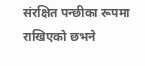संरक्षित पन्छीका रूपमा राखिएको छभने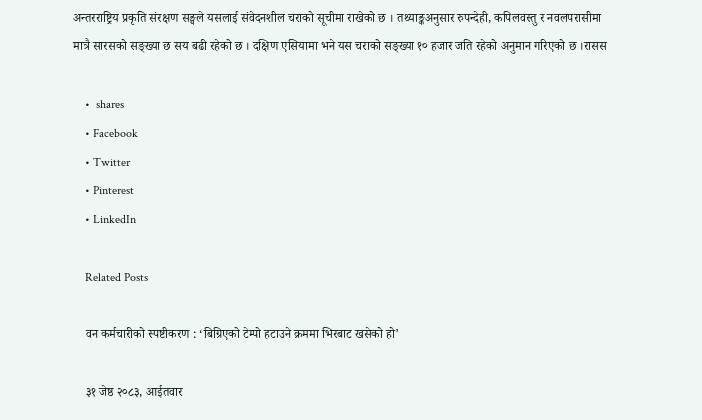अन्तरराष्ट्रिय प्रकृति संरक्षण सङ्घले यसलाई संवेदनशील चराको सूचीमा राखेको छ । तथ्याङ्कअनुसार रुपन्देही, कपिलवस्तु र नवलपरासीमा मात्रै सारसको सङ्ख्या छ सय बढी रहेको छ । दक्षिण एसियामा भने यस चराको सङ्ख्या १० हजार जति रहेको अनुमान गरिएको छ ।रासस

    •  shares
    • Facebook
    • Twitter
    • Pinterest
    • LinkedIn

    Related Posts

    वन कर्मचारीको स्पष्टीकरण : ‘बिग्रिएको टेम्पो हटाउने क्रममा भिरबाट खसेको हो’

    ३१ जेष्ठ २०८३, आईतवार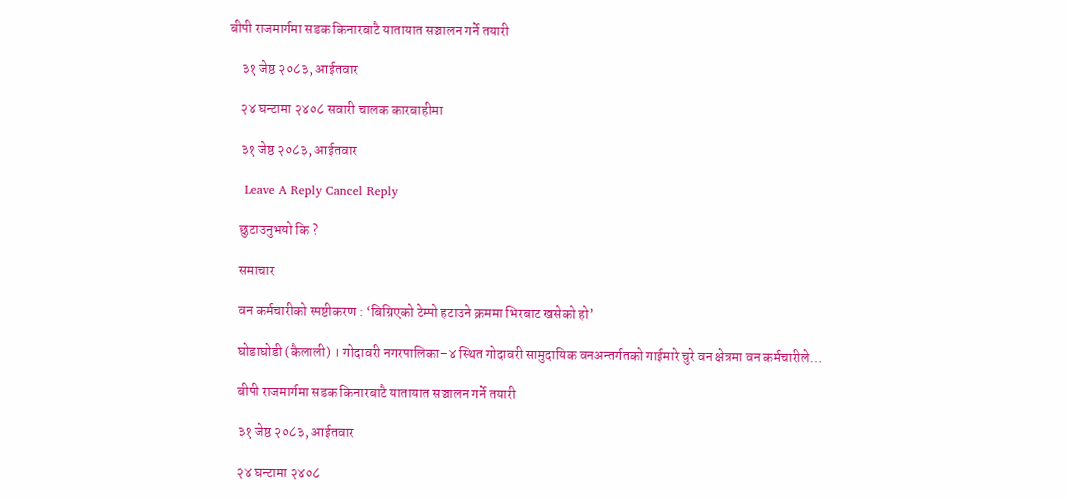बीपी राजमार्गमा सडक किनारबाटै यातायात सञ्चालन गर्ने तयारी

    ३१ जेष्ठ २०८३, आईतवार

    २४ घन्टामा २४०८ सवारी चालक कारबाहीमा

    ३१ जेष्ठ २०८३, आईतवार

    Leave A Reply Cancel Reply

    छुटाउनुभयो कि ?

    समाचार

    वन कर्मचारीको स्पष्टीकरण : ‘बिग्रिएको टेम्पो हटाउने क्रममा भिरबाट खसेको हो’

    घोडाघोडी (कैलाली) । गोदावरी नगरपालिका–४ स्थित गोदावरी सामुदायिक वनअन्तर्गतको गाईमारे चुरे वन क्षेत्रमा वन कर्मचारीले…

    बीपी राजमार्गमा सडक किनारबाटै यातायात सञ्चालन गर्ने तयारी

    ३१ जेष्ठ २०८३, आईतवार

    २४ घन्टामा २४०८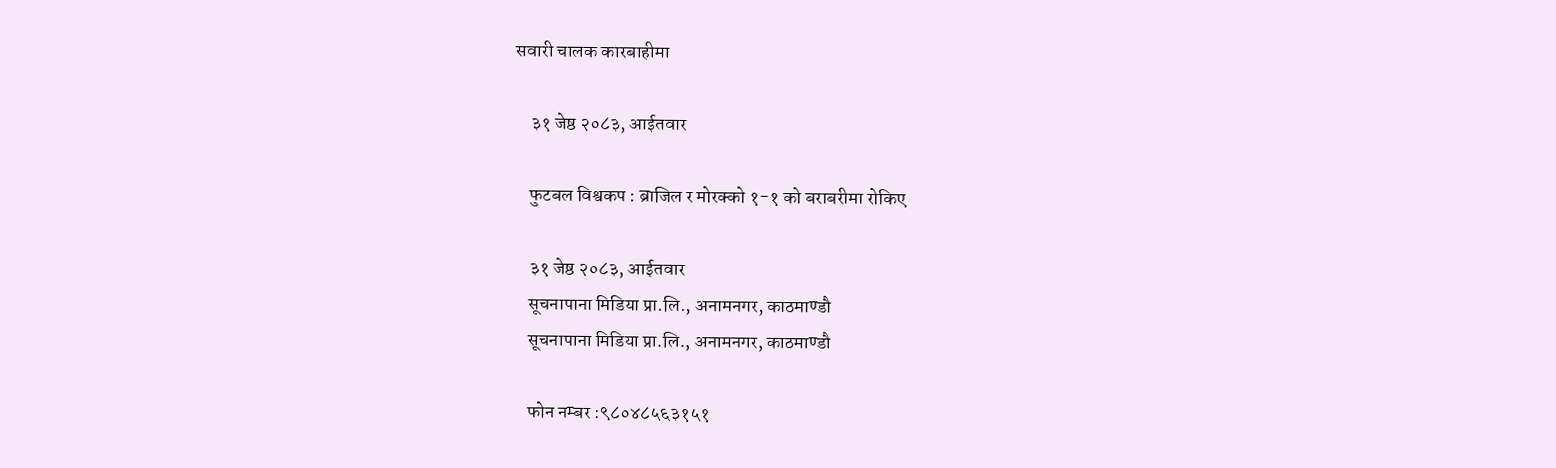सवारी चालक कारबाहीमा

    ३१ जेष्ठ २०८३, आईतवार

    फुटबल विश्वकप : ब्राजिल र मोरक्को १-१ को बराबरीमा रोकिए

    ३१ जेष्ठ २०८३, आईतवार
    सूचनापाना मिडिया प्रा.लि., अनामनगर, काठमाण्डौ
    सूचनापाना मिडिया प्रा.लि., अनामनगर, काठमाण्डौ

    फोन नम्बर :९८०४८५६३१५१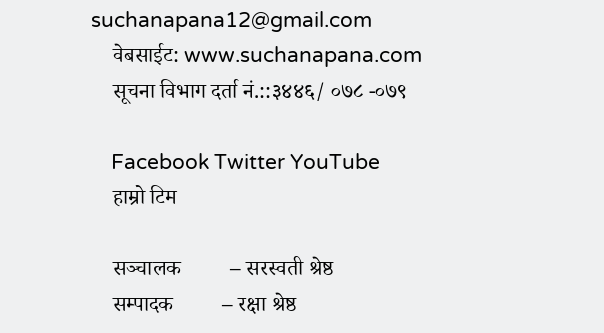suchanapana12@gmail.com
    वेबसाईट: www.suchanapana.com
    सूचना विभाग दर्ता नं.::३४४६/ ०७८ -०७९

    Facebook Twitter YouTube
    हाम्रो टिम

    सञ्चालक         – सरस्वती श्रेष्ठ
    सम्पादक         – रक्षा श्रेष्ठ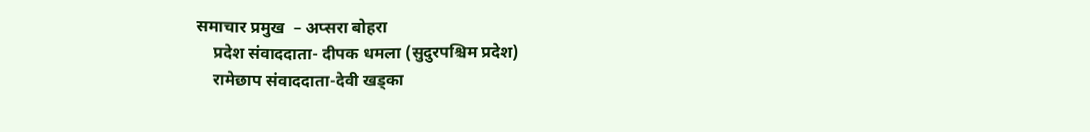समाचार प्रमुख  – अप्सरा बोहरा
    प्रदेश संवाददाता- दीपक धमला (सुदुरपश्चिम प्रदेश)
    रामेछाप संवाददाता-देवी खड्का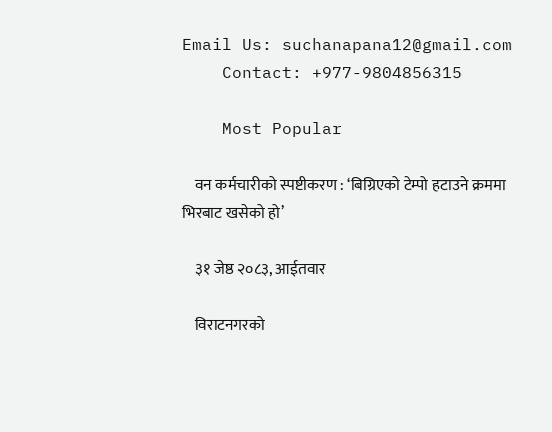Email Us: suchanapana12@gmail.com
    Contact: +977-9804856315

    Most Popular

    वन कर्मचारीको स्पष्टीकरण : ‘बिग्रिएको टेम्पो हटाउने क्रममा भिरबाट खसेको हो’

    ३१ जेष्ठ २०८३, आईतवार

    विराटनगरको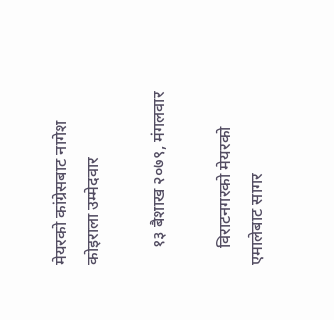मेयरको कांग्रेसबाट नागेश कोइराला उम्मेदवार

    १३ बैशाख २०७९, मंगलवार

    विराटनगरको मेयरको एमालेबाट सागर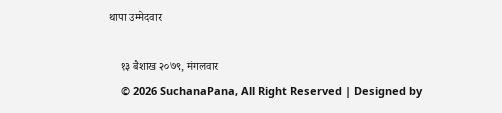थापा उम्मेदवार

    १३ बैशाख २०७९, मंगलवार
    © 2026 SuchanaPana, All Right Reserved | Designed by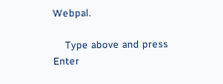Webpal.

    Type above and press Enter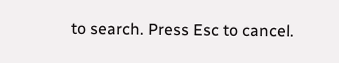to search. Press Esc to cancel.